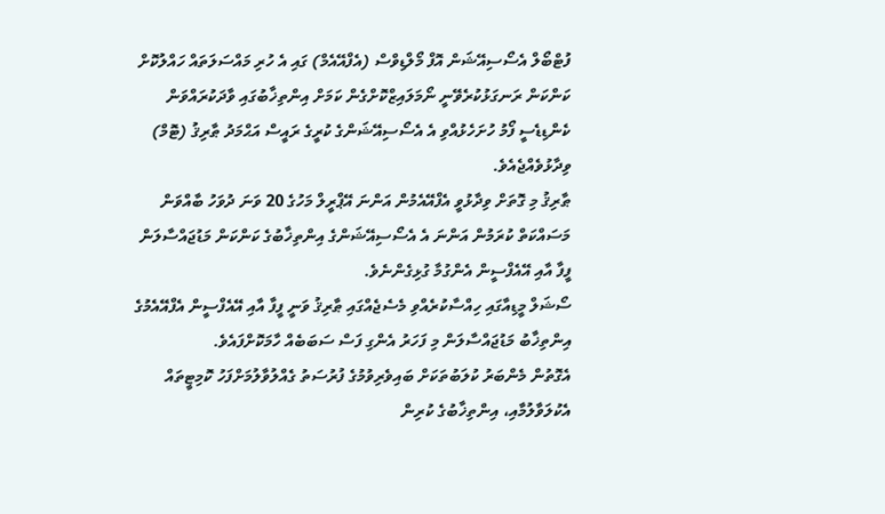ފުޓްބޯލް އެސޯސިއޭޝަން އޮފް މޯލްޑިވްސް (އެފްއޭއެމް) ގައި އެ ހުރި މައްސަލަތައް ހައްލުކޮށް ކަންކަން ރަނގަޅުކުރެވޭނީ ނޯމަލައިޒްކޮށްގެން ކަމަށް އިންތިޚާބުގައި ވާދަކުރައްވަން ކެންޑިޑެސީ ފޯމު ހުށަހެޅުއްވި އެ އެސޯސިއޭޝަންގެ ކުރީގެ ރައީސް އަޙްމަދު ޠާރިޤު (ޓޮމް) ވިދާޅުވެއްޖެއެވެ.
ޠާރިޤު މި ގޮތަށް ވިދާޅުވީ އެފްއޭއެމުން އަންނަ އޭޕްރީލް މަހުގެ 20 ވަނަ ދުވަހު ބާއްވަން މަސައްކަތް ކުރަމުން އަންނަ އެ އެސޯސިއޭޝަންގެ އިންތިޚާބުގެ ކަންކަން މަޑުޖައްސާލަން ފީފާ އާއި އޭއެފްސީން އެންގުމާ ގުޅިގެންނެވެ.
ސޯޝަލް މީޑިއާގައި ހިއްސާކުރެއްވި މެސެޖެއްގައި ޠާރިޤު ވަނީ ފީފާ އާއި އޭއެފްސީން އެފްއޭއެމުގެ އިންތިޚާބު މަޑުޖައްސާލަން މި ފަހަރު އެންގި ފަސް ސަބަބެއް ހާމަކޮށްފައެވެ.
އެގޮތުން މެންބަރު ކުލަބުތަކަށް ބައިވެރިވުމުގެ ފުރުސަތު ގެއްލުވާލުމަށްފަހު ކޮމިޓީތައް އެކުލަވާލުމާއި، އިންތިޚާބުގެ ކުރިން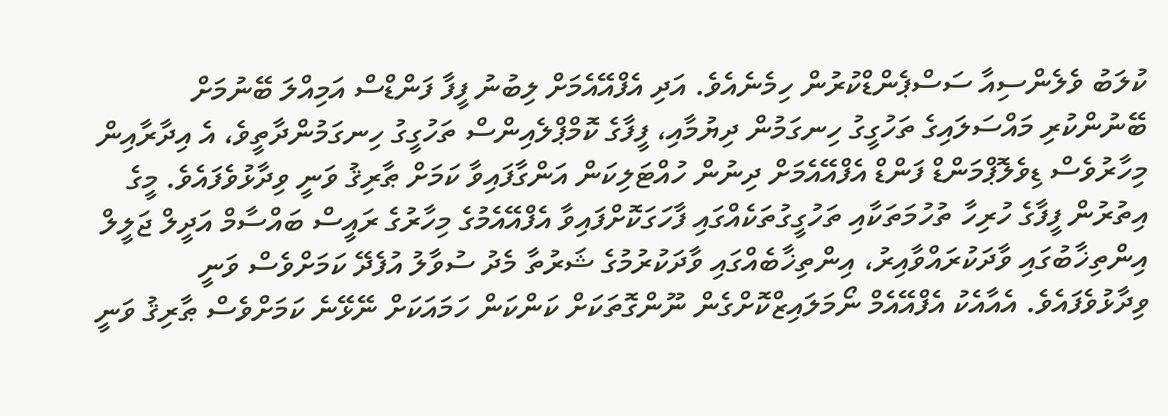ކުލަބު ވެލެންސިއާ ސަސްޕެންޑްކުރުން ހިމެނެއެވެ. އަދި އެފްއޭއެމަށް ލިބުނު ފީފާ ފަންޑްސް އަމިއްލަ ބޭނުމަށް ބޭނުންކުރި މައްސަލައިގެ ތަހުގީގު ހިނގަމުން ދިޔުމާއި، ފީފާގެ ކޮމްޕްލެއިންސް ތަހުގީގު ހިނގަމުންދާތީވެ، އެ އިދާރާއިން މިހާރުވެސް ޑިވެލޮޕްމަންޑް ފަންޑް އެފްއޭއެމަށް ދިނުން ހުއްޓަލިކަން އަންގާފައިވާ ކަމަށް ޠާރިޤު ވަނީ ވިދާޅުވެފައެވެ. މީގެ އިތުރުން ފީފާގެ ހުރިހާ ތުހުމަތަކާއި ތަހުގީގުތަކެއްގައި ފާހަގަކޮށްފައިވާ އެފްއޭއެމުގެ މިހާރުގެ ރައީސް ބައްސާމް އަދީލް ޖަލީލް އިންތިޚާބުގައި ވާދަކުރައްވާއިރު، އިންތިޚާބެއްގައި ވާދަކުރުމުގެ ޝަރުތާ މެދު ސުވާލު އުފެދޭ ކަމަށްވެސް ވަނީ ވިދާޅުވެފައެވެ. އެއާއެކު އެފްއޭއެމް ނޯމަލައިޒްކޮށްގެން ނޫންގޮތަކަށް ކަންކަން ހަމައަކަށް ނޭޅޭނެ ކަމަށްވެސް ޠާރިޤު ވަނީ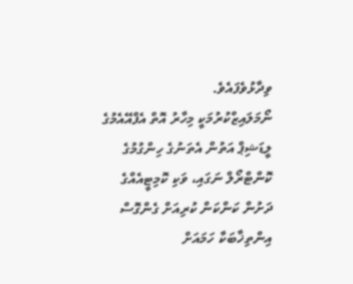ވިދާޅުވެފައެވެ.
ނޯމަލައިޒްކުރުމަކީ މިހާރު އޮތް އެފްއޭއެމުގެ ލީޑަޝިޕް އަތުން އެތަނުގެ ހިންގުމުގެ ކޮންޓްރޯލް ނަގައި، ވަކި ކޮމިޓީއެއްގެ ދަށުން ކަންކަން ކުރިއަށް ގެންގޮސް އިންތިޚާބަކާ ހަމައަށް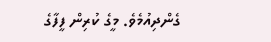ގެންދިއުމެވެ. މީގެ ކުރިން ފީފާގެ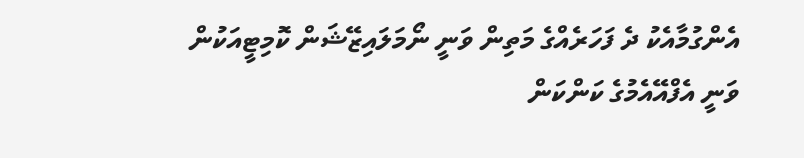އެންގުމާއެކު ދެ ފަހަރެއްގެ މަތިން ވަނީ ނޯމަލައިޒޭޝަން ކޮމިޓީއަކުން ވަނީ އެފްއޭއެމުގެ ކަންކަން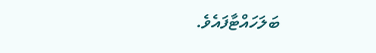ބަލަހައްޓާފައެވެ.